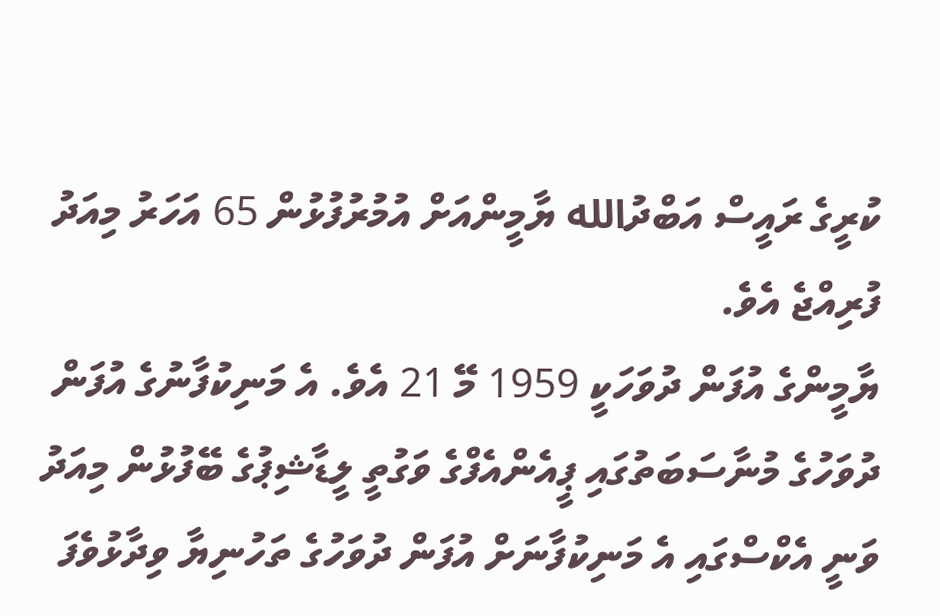ކުރީގެ ރައީސް އަބްދުالله ޔާމީންއަށް އުމުރުފުޅުން 65 އަހަރު މިއަދު ފުރިއްޖެ އެވެ.
ޔާމީންގެ އުފަން ދުވަހަކީ 1959 މޭ 21 އެވެ. އެ މަނިކުފާނުގެ އުފަން ދުވަހުގެ މުނާސަބަތުގައި ޕީއެންއެފްގެ ވަގުތީ ލީޑާޝިޕުގެ ބޭފުޅުން މިއަދު ވަނީ އެކްސްގައި އެ މަނިކުފާނަށް އުފަން ދުވަހުގެ ތަހުނިޔާ ވިދާޅުވެފަ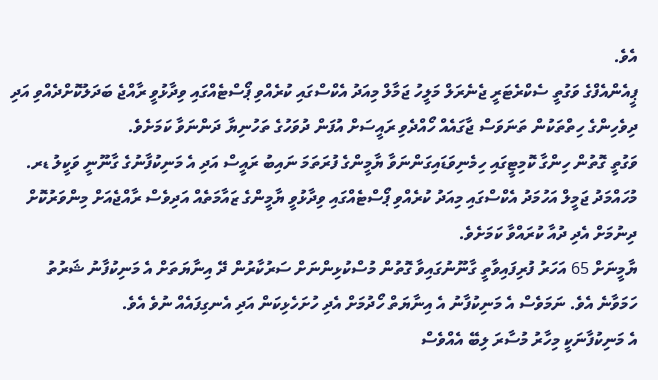އެވެ.
ޕީއެންއެފްގެ ވަގުތީ ސެކްރެޓަރީ ޖެނެރަލް މަލީހު ޖަމާލް މިއަދު އެކްސްގައި ކުރެއްވި ޕޯސްޓެއްގައި ވިދާޅުވީ ރާއްޖެ ބަދަލުކޮށްދެއްވި އަދި ދިވެހިންގެ ހިތްތަކުން ތަނަވަސް ޖާގައެއް ހޯއްދެވި ރައީސަށް އުފަން ދުވަހުގެ ތަހުނިޔާ ދަންނަވާ ކަމަށެވެ.
ވަގުތީ ގޮތުން ހިންގާ ކޮމިޓީގައި ހިމެނިވަޑައިގަންނަވާ ޔާމީންގެ ފުރަތަމަ ނައިބު ރައީސް އަދި އެ މަނިކުފާނުގެ ގާނޫނީ ވަކީލު ޑރ. މުހައްމަދު ޖަމީލް އަހުމަދު އެކްސްގައި މިއަދު ކުރެއްވި ޕޯސްޓެއްގައި ވިދާޅުވީ ޔާމީންގެ ޒައާމަތެއް އަދިވެސް ރާއްޖެއަށް މިންވަރުކޮށް ދިނުމަށް އެދި ދުއާ ކުރައްވާ ކަމަށެވެ.
ޔާމީނަށް 65 އަހަރު ފުރިފައިވާތީ ގާނޫނުގައިވާ ގޮތުން މުސްކުޅިންނަށް ސަރުކާރުން ދޭ އިނާޔަތަށް އެ މަނިކުފާނު ޝަރުތު ހަމަވާނެ އެވެ. ނަމަވެސް އެ މަނިކުފާނު އެ އިނާޔަތް ހޯދުމަށް އެދި ހުށަހެޅިކަން އަދި އެނގިފައެއް ނުވެ އެވެ.
އެ މަނިކުފާނަކީ މިހާރު މުސާރަ ލިބޭ އެއްވެސް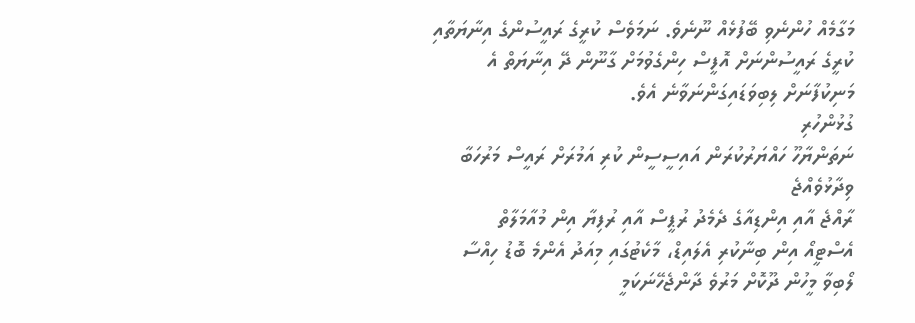މަގާމެއް ހުންނެވި ބޭފުޅެއް ނޫނެވެ. ނަމަވެސް ކުރީގެ ރައީސުންގެ އިނާޔަތާއި ކުރީގެ ރައީސުންނަށް އޮފީސް ހިންގެވުމަށް ގާނޫން ދޭ އިނާޔަތް އެ މަނިކުފާނަށް ލިބިވަޑައިގަންނަވާނެ އެވެ.
ގުޅުންހުރި
ނަތަންޔާހޫ ހައްޔަރުކުރަން އައިސީސީން ކުރި އަމުރަށް ރައީސް މަރުހަބާ ވިދާޅުވެއްޖެ
ރާއްޖެ އާއި އިންޑިއާގެ ދެމެދު ރުޕީސް އާއި ރުފިޔާ އިން މުއާމަލާތް
އެސްޓީއޯ އިން ބިނާކުރި އެލައިޑް، މާކެޓުގައި މިއަދު އެންމެ ބޮޑު ހިއްސާ
ލޯބިވާ މީހުން ދޫކޮށް މަރުވެ ދާންޖެހޭނަކަމީ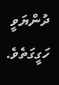ދުންޔަވީ ހަގީގަތެވެ.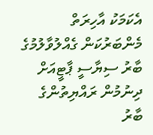އެކަމަކު އާހިރަތް
މެންބަރުކަން ގެއްލުވާލުމުގެ ބާރު ސިޔާސީ ޕާޓީއަށް ދިނުމުން ރައްޔިތުންގެ ބާރު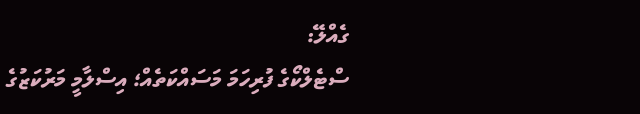ގެއްލޭ:
ސްޓެލްކޯގެ ފުރިހަމަ މަސައްކަތެއް؛ އިސްލާމީ މަރުކަޒުގެ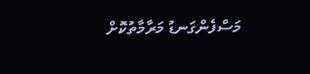މަސްފެންގަނޑު މަރާމާތުކޮށް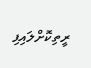ރީތިކޮށްލައިފި